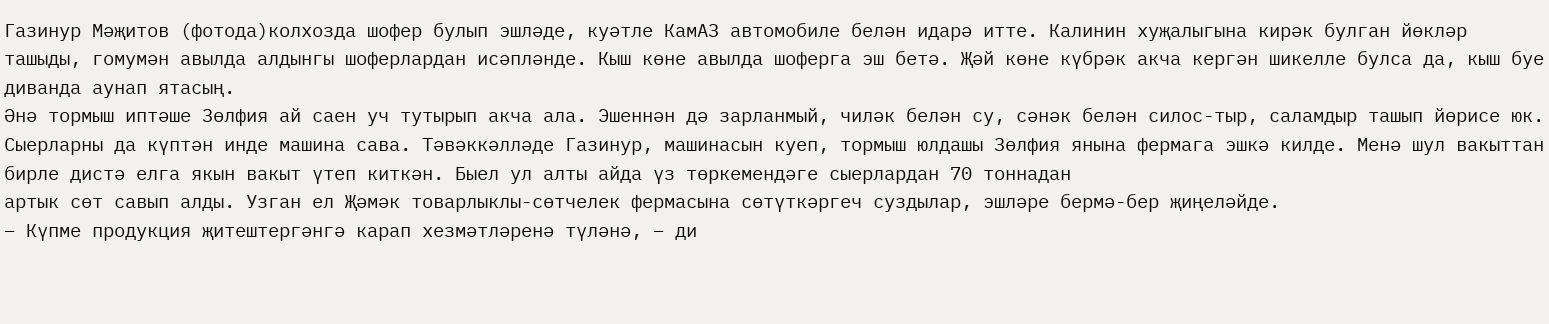Газинур Мәҗитов (фотода)колхозда шофер булып эшләде, куәтле КамАЗ автомобиле белән идарә итте. Калинин хуҗалыгына кирәк булган йөкләр ташыды, гомумән авылда алдынгы шоферлардан исәпләнде. Кыш көне авылда шоферга эш бетә. Җәй көне күбрәк акча кергән шикелле булса да, кыш буе диванда аунап ятасың.
Әнә тормыш иптәше Зөлфия ай саен уч тутырып акча ала. Эшеннән дә зарланмый, чиләк белән су, сәнәк белән силос-тыр, саламдыр ташып йөрисе юк. Сыерларны да күптән инде машина сава. Тәвәккәлләде Газинур, машинасын куеп, тормыш юлдашы Зөлфия янына фермага эшкә килде. Менә шул вакыттан бирле дистә елга якын вакыт үтеп киткән. Быел ул алты айда үз төркемендәге сыерлардан 70 тоннадан
артык сөт савып алды. Узган ел Җәмәк товарлыклы-сөтчелек фермасына сөтүткәргеч суздылар, эшләре бермә-бер җиңеләйде.
– Күпме продукция җитештергәнгә карап хезмәтләренә түләнә, – ди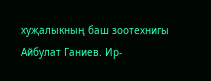хуҗалыкның баш зоотехнигы Айбулат Ганиев. Ир-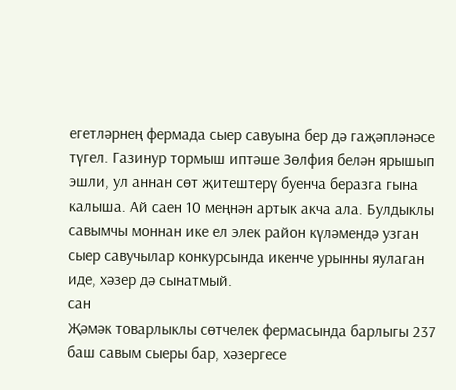егетләрнең фермада сыер савуына бер дә гаҗәпләнәсе түгел. Газинур тормыш иптәше Зөлфия белән ярышып эшли, ул аннан сөт җитештерү буенча беразга гына калыша. Ай саен 10 меңнән артык акча ала. Булдыклы савымчы моннан ике ел элек район күләмендә узган сыер савучылар конкурсында икенче урынны яулаган иде, хәзер дә сынатмый.
сан
Җәмәк товарлыклы сөтчелек фермасында барлыгы 237 баш савым сыеры бар, хәзергесе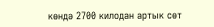көндә 2700 килодан артык сөт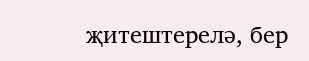җитештерелә, бер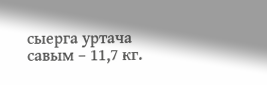сыерга уртача савым – 11,7 кг.